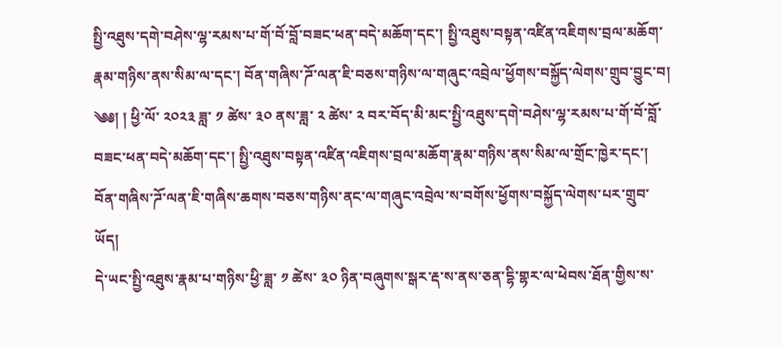སྤྱི་འཐུས་དགེ་བཤེས་ལྷ་རམས་པ་གོ་བོ་བློ་བཟང་ཕན་བདེ་མཆོག་དང་། སྤྱི་འཐུས་བསྟན་འཛིན་འཇིགས་བྲལ་མཆོག་རྣམ་གཉིས་ནས་སིམ་ལ་དང་། བོན་གཞིས་ཌོ་ལན་ཇི་བཅས་གཉིས་ལ་གཞུང་འབྲེལ་ཕྱོགས་བསྐྱོད་ལེགས་གྲུབ་བྱུང་བ།
༄༅། ། ཕྱི་ལོ་ ༢༠༢༣ ཟླ་ ༡ ཚེས་ ༣༠ ནས་ཟླ་ ༢ ཚེས་ ༢ བར་བོད་མི་མང་སྤྱི་འཐུས་དགེ་བཤེས་ལྷ་རམས་པ་གོ་བོ་བློ་བཟང་ཕན་བདེ་མཆོག་དང་། སྤྱི་འཐུས་བསྟན་འཛིན་འཇིགས་བྲལ་མཆོག་རྣམ་གཉིས་ནས་སིམ་ལ་གྲོང་ཁྱེར་དང་། བོན་གཞིས་ཌོ་ལན་ཇི་གཞིས་ཆགས་བཅས་གཉིས་ནང་ལ་གཞུང་འབྲེལ་ས་བགོས་ཕྱོགས་བསྐྱོད་ལེགས་པར་གྲུབ་ཡོད།
དེ་ཡང་སྤྱི་འཐུས་རྣམ་པ་གཉིས་ཕྱི་ཟླ་ ༡ ཚེས་ ༣༠ ཉིན་བཞུགས་སྒར་རྡ་ས་ནས་ཅན་དྷི་གྷར་ལ་ཕེབས་ཐོན་གྱིས་ས་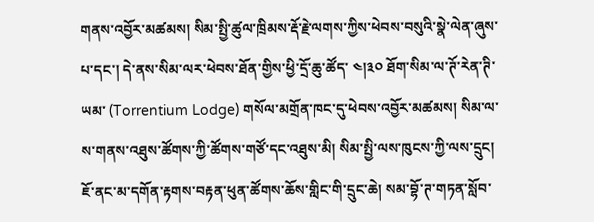གནས་འབྱོར་མཚམས། སིམ་སྤྱི་ཚུལ་ཁྲིམས་རྡོ་རྗེ་ལགས་ཀྱིས་ཕེབས་བསུའི་སྣེ་ལེན་ཞུས་པ་དང་། དེ་ནས་སིམ་ལར་ཕེབས་ཐོན་གྱིས་ཕྱི་དྲོ་ཆུ་ཚོད་ ༤།༣༠ ཐོག་སིམ་ལ་ཊོ་རེན་ཊི་ཡམ་ (Torrentium Lodge) གསོལ་མགྲོན་ཁང་དུ་ཕེབས་འབྱོར་མཚམས། སིམ་ལ་ས་གནས་འཐུས་ཚོགས་ཀྱི་ཚོགས་གཙོ་དང་འཐུས་མི། སིམ་སྤྱི་ལས་ཁུངས་ཀྱི་ལས་དྲུང། ཇོ་ནང་མ་དགོན་རྟགས་བརྟན་ཕུན་ཚོགས་ཆོས་གླིང་གི་དྲུང་ཆེ། སམ་བྷོ་ཊ་གཏན་སློབ་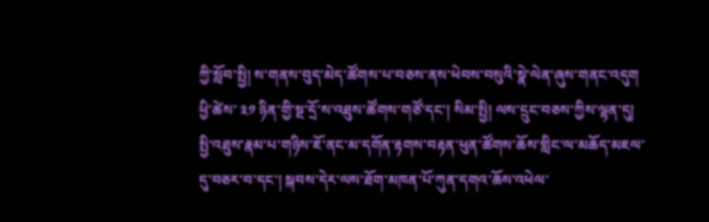ཀྱི་སློབ་སྤྱི། ས་གནས་བུད་མེད་ཚོགས་པ་བཅས་ནས་ཕེབས་བསུའི་སྣེ་ལེན་ཞུས་གནང་འདུག
ཕྱི་ཚེས་ ༣༡ ཉིན་གྱི་སྔ་དྲོ་ས་འཐུས་ཚོགས་གཙོ་དང་། སིམ་སྤྱི། ལས་དྲུང་བཅས་ཀྱིས་ལྷན་དུ། སྤྱི་འཐུས་རྣམ་པ་གཉིས་ཇོ་ནང་མ་དགོན་རྟགས་བརྟན་ཕུན་ཚོགས་ཆོས་གླིང་ལ་མཆོད་མཇལ་དུ་བཅར་བ་དང་། སྐབས་དེར་ལས་ཐོག་མཁན་པོ་ཀུན་དགའ་ཆོས་འཕེལ་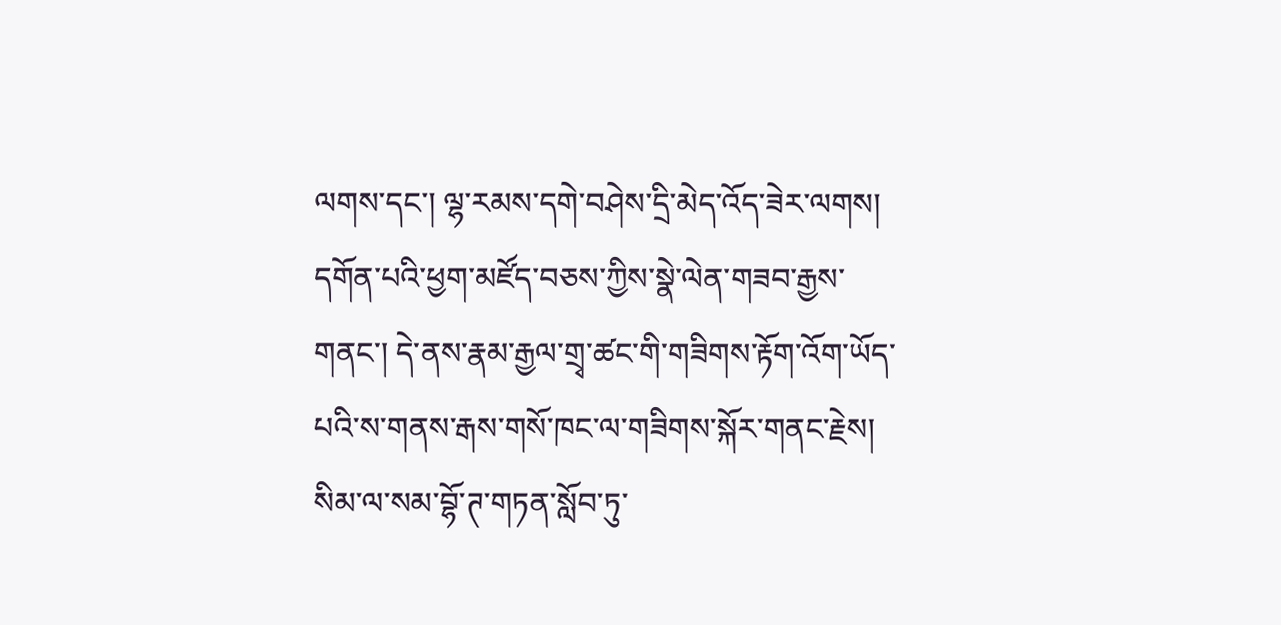ལགས་དང་། ལྷ་རམས་དགེ་བཤེས་དྲི་མེད་འོད་ཟེར་ལགས། དགོན་པའི་ཕྱག་མཛོད་བཅས་ཀྱིས་སྣེ་ལེན་གཟབ་རྒྱས་གནང་། དེ་ནས་རྣམ་རྒྱལ་གྲྭ་ཚང་གི་གཟིགས་རྟོག་འོག་ཡོད་པའི་ས་གནས་རྒས་གསོ་ཁང་ལ་གཟིགས་སྐོར་གནང་རྗེས།
སིམ་ལ་སམ་བྷོ་ཊ་གཏན་སློབ་ཏུ་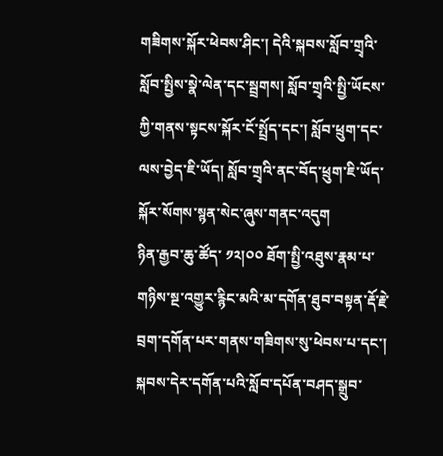གཟིགས་སྐོར་ཕེབས་ཤིང་། དེའི་སྐབས་སློབ་གྲྭའི་སློབ་སྤྱིས་སྣེ་ལེན་དང་སྦྲགས། སློབ་གྲྭའི་སྤྱི་ཡོངས་ཀྱི་གནས་སྟངས་སྐོར་ངོ་སྤྲོད་དང་། སློབ་ཕྲུག་དང་ལས་བྱེད་ཇི་ཡོད། སློབ་གྲྭའི་ནང་བོད་ཕྲུག་ཇི་ཡོད་སྐོར་སོགས་སྙན་སེང་ཞུས་གནང་འདུག
ཉིན་རྒྱབ་ཆུ་ཚོད་ ༡༢།༠༠ ཐོག་སྤྱི་འཐུས་རྣམ་པ་གཉིས་སྔ་འགྱུར་རྙིང་མའི་མ་དགོན་ཐུབ་བསྟན་རྡོ་རྗེ་བྲག་དགོན་པར་གནས་གཟིགས་སུ་ཕེབས་པ་དང་། སྐབས་དེར་དགོན་པའི་སློབ་དཔོན་བཤད་སྒྲུབ་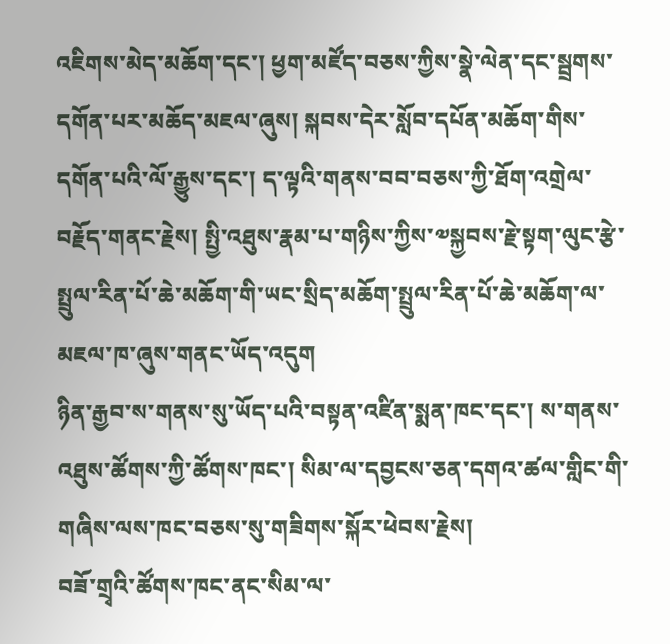འཇིགས་མེད་མཆོག་དང་། ཕྱག་མཛོད་བཅས་ཀྱིས་སྣེ་ལེན་དང་སྦྲགས་དགོན་པར་མཆོད་མཇལ་ཞུས། སྐབས་དེར་སློབ་དཔོན་མཆོག་གིས་དགོན་པའི་ལོ་རྒྱུས་དང་། ད་ལྟའི་གནས་བབ་བཅས་ཀྱི་ཐོག་འགྲེལ་བརྗོད་གནང་རྗེས། སྤྱི་འཐུས་རྣམ་པ་གཉིས་ཀྱིས་༧སྐྱབས་རྗེ་སྟག་ལུང་རྩེ་སྤྲུལ་རིན་པོ་ཆེ་མཆོག་གི་ཡང་སྲིད་མཆོག་སྤྲུལ་རིན་པོ་ཆེ་མཆོག་ལ་མཇལ་ཁ་ཞུས་གནང་ཡོད་འདུག
ཉིན་རྒྱབ་ས་གནས་སུ་ཡོད་པའི་བསྟན་འཛིན་སྨན་ཁང་དང་། ས་གནས་འཐུས་ཚོགས་ཀྱི་ཚོགས་ཁང་། སིམ་ལ་དབྱངས་ཅན་དགའ་ཚལ་གླིང་གི་གཞིས་ལས་ཁང་བཅས་སུ་གཟིགས་སྐོར་ཕེབས་རྗེས།
བཟོ་གྲྭའི་ཚོགས་ཁང་ནང་སིམ་ལ་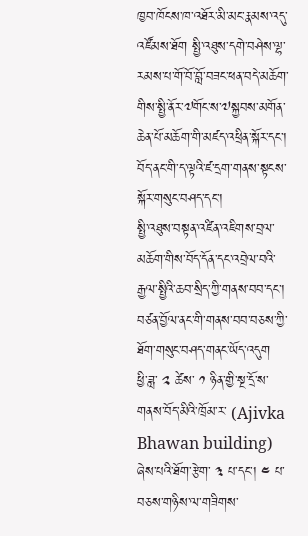ཁྱབ་ཁོངས་ཁ་འཐོར་མི་མང་རྣམས་འདུ་འཛོམས་ཐོག སྤྱི་འཐུས་དགེ་བཤེས་ལྷ་རམས་པ་གོ་བོ་བློ་བཟང་ཕན་བདེ་མཆོག་གིས་སྤྱི་ནོར་༧གོང་ས་༧སྐྱབས་མགོན་ཆེན་པོ་མཆོག་གི་མཛད་འཕྲིན་སྐོར་དང་། བོད་ནང་གི་ད་ལྟའི་ཛ་དྲག་གནས་སྟངས་སྐོར་གསུང་བཤད་དང་།
སྤྱི་འཐུས་བསྟན་འཛིན་འཇིགས་བྲལ་མཆོག་གིས་བོད་དོན་དང་འབྲེལ་བའི་རྒྱལ་སྤྱིའི་ཆབ་སྲིད་ཀྱི་གནས་བབ་དང་། བཙན་བྱོལ་ནང་གི་གནས་བབ་བཅས་ཀྱི་ཐོག་གསུང་བཤད་གནང་ཡོད་འདུག
ཕྱི་ཟླ་ ༢ ཚེས་ ༡ ཉིན་གྱི་སྔ་དྲོ་ས་གནས་བོད་མིའི་ཁྲོམ་ར་ (Ajivka Bhawan building) ཞེས་པའི་ཐོག་རྩེག་ ༣ པ་དང་། ༤ པ་བཅས་གཉིས་ལ་གཟིགས་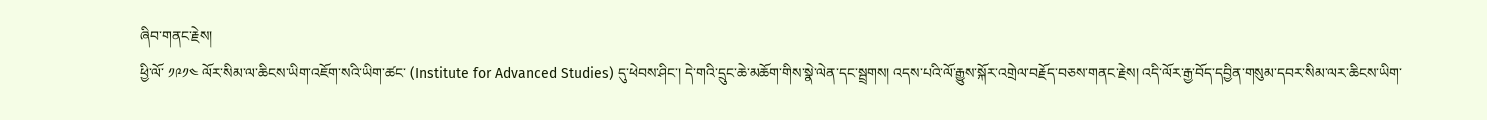ཞིབ་གནང་རྗེས།
ཕྱི་ལོ་ ༡༩༡༤ ལོར་སིམ་ལ་ཆིངས་ཡིག་འཇོག་སའི་ཡིག་ཚང་ (Institute for Advanced Studies) དུ་ཕེབས་ཤིང་། དེ་གའི་དྲུང་ཆེ་མཆོག་གིས་སྣེ་ལེན་དང་སྦྲགས། འདས་པའི་ལོ་རྒྱུས་སྐོར་འགྲེལ་བརྗོད་བཅས་གནང་རྗེས། འདི་ལོར་རྒྱ་བོད་དབྱིན་གསུམ་དབར་སིམ་ལར་ཆིངས་ཡིག་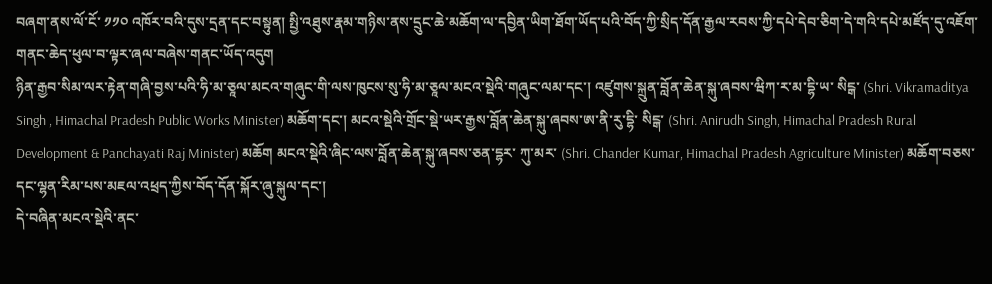བཞག་ནས་ལོ་ངོ་ ༡༡༠ འཁོར་བའི་དུས་དྲན་དང་བསྟུན། སྤྱི་འཐུས་རྣམ་གཉིས་ནས་དྲུང་ཆེ་མཆོག་ལ་དབྱིན་ཡིག་ཐོག་ཡོད་པའི་བོད་ཀྱི་སྲིད་དོན་རྒྱལ་རབས་ཀྱི་དཔེ་དེབ་ཅིག་དེ་གའི་དཔེ་མཛོད་དུ་འཇོག་གནང་ཆེད་ཕུལ་བ་ལྟར་ཞལ་བཞེས་གནང་ཡོད་འདུག
ཉིན་རྒྱབ་སིམ་ལར་རྟེན་གཞི་བྱས་པའི་ཧི་མ་ཅཱལ་མངའ་གཞུང་གི་ལས་ཁུངས་སུ་ཧི་མ་ཅཱལ་མངའ་སྡེའི་གཞུང་ལམ་དང་། འཛུགས་སྐྲུན་བློན་ཆེན་སྐུ་ཞབས་ཝིཀ་ར་མ་དྷི་ཡ་ སིངྒ་ (Shri. Vikramaditya Singh , Himachal Pradesh Public Works Minister) མཆོག་དང་། མངའ་སྡེའི་གྲོང་སྡེ་ཡར་རྒྱས་བློན་ཆེན་སྐུ་ཞབས་ཨ་ནི་རུ་དྷི་ སིངྒ་ (Shri. Anirudh Singh, Himachal Pradesh Rural Development & Panchayati Raj Minister) མཆོག མངའ་སྡེའི་ཞིང་ལས་བློན་ཆེན་སྐུ་ཞབས་ཅན་དྷར་ ཀུ་མར་ (Shri. Chander Kumar, Himachal Pradesh Agriculture Minister) མཆོག་བཅས་དང་ལྷན་རིམ་པས་མཇལ་འཕྲད་ཀྱིས་བོད་དོན་སྐོར་ཞུ་སྐུལ་དང་།
དེ་བཞིན་མངའ་སྡེའི་ནང་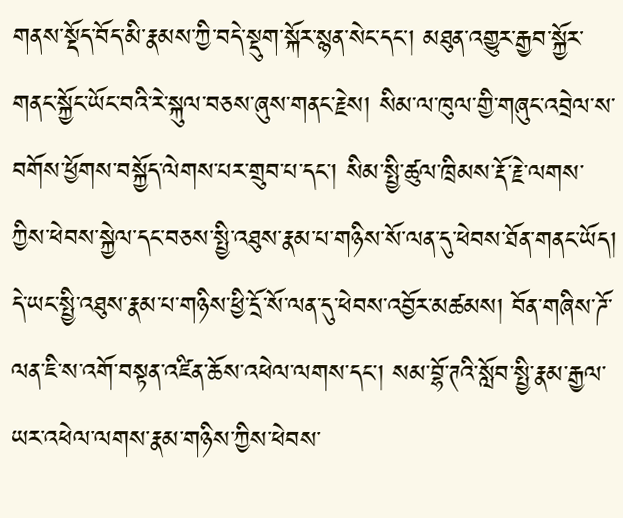གནས་སྡོད་བོད་མི་རྣམས་ཀྱི་བདེ་སྡུག་སྐོར་སྙན་སེང་དང་། མཐུན་འགྱུར་རྒྱབ་སྐྱོར་གནང་སྐྱོང་ཡོང་བའི་རེ་སྐུལ་བཅས་ཞུས་གནང་རྗེས། སིམ་ལ་ཁུལ་གྱི་གཞུང་འབྲེལ་ས་བགོས་ཕྱོགས་བསྐྱོད་ལེགས་པར་གྲུབ་པ་དང་། སིམ་སྤྱི་ཚུལ་ཁྲིམས་རྡོ་རྗེ་ལགས་ཀྱིས་ཕེབས་སྐྱེལ་དང་བཅས་སྤྱི་འཐུས་རྣམ་པ་གཉིས་སོ་ལན་དུ་ཕེབས་ཐོན་གནང་ཡོད། དེ་ཡང་སྤྱི་འཐུས་རྣམ་པ་གཉིས་ཕྱི་དྲོ་སོ་ལན་དུ་ཕེབས་འབྱོར་མཚམས། བོན་གཞིས་ཌོ་ལན་ཇི་ས་འགོ་བསྟན་འཛིན་ཆོས་འཕེལ་ལགས་དང་། སམ་བྷོ་ཊའི་སློབ་སྤྱི་རྣམ་རྒྱལ་ཡར་འཕེལ་ལགས་རྣམ་གཉིས་ཀྱིས་ཕེབས་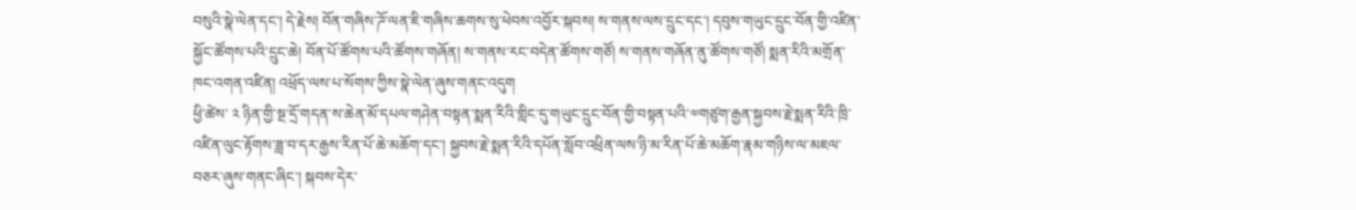བསུའི་སྣེ་ལེན་དང་། དེ་རྗེས། བོན་གཞིས་ཌོ་ལན་ཇི་གཞིས་ཆགས་སུ་ཕེབས་འབྱོར་སྐབས། ས་གནས་ལས་དྲུང་དང་། དབུས་གཡུང་དྲུང་བོན་གྱི་འཛིན་སྐྱོང་ཚོགས་པའི་དྲུང་ཆེ། བོན་པོ་ཚོགས་པའི་ཚོགས་གཞོན། ས་གནས་རང་བདེན་ཚོགས་གཙོ། ས་གནས་གཞོན་ནུ་ཚོགས་གཙོ། སྨན་རིའི་མགྲོན་ཁང་འགན་འཛིན། འཕྲོད་ལས་པ་སོགས་ཀྱིས་སྣེ་ལེན་ཞུས་གནང་འདུག
ཕྱི་ཚེས་ ༢ ཉིན་གྱི་སྔ་དྲོ་གདན་ས་ཆེན་མོ་དཔལ་གཤེན་བསྟན་སྨན་རིའི་གླིང་དུ་གཡུང་དྲུང་བོན་གྱི་བསྟན་པའི་༧གཙུག་རྒྱན་སྐྱབས་རྗེ་སྨན་རིའི་ཁྲི་འཛིན་ལུང་རྟོགས་ཟླ་བ་དར་རྒྱས་རིན་པོ་ཆེ་མཆོག་དང་། སྐྱབས་རྗེ་སྨན་རིའི་དཔོན་སློབ་འཕྲིན་ལས་ཉི་མ་རིན་པོ་ཆེ་མཆོག་རྣམ་གཉིས་ལ་མཇལ་བཅར་ཞུས་གནང་ཞིང་། སྐབས་དེར་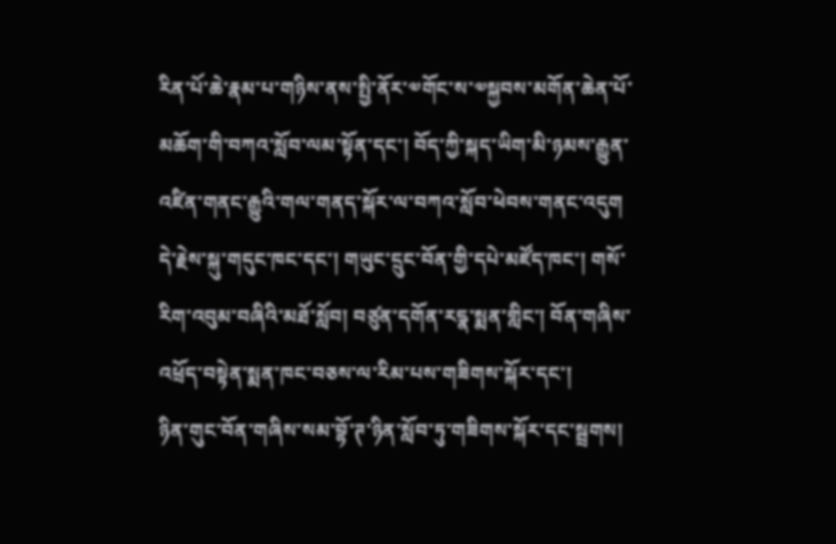རིན་པོ་ཆེ་རྣམ་པ་གཉིས་ནས་སྤྱི་ནོར་༧གོང་ས་༧སྐྱབས་མགོན་ཆེན་པོ་མཆོག་གི་བཀའ་སློབ་ལམ་སྟོན་དང་། བོད་ཀྱི་སྐད་ཡིག་མི་ཉམས་རྒྱུན་འཛིན་གནང་རྒྱུའི་གལ་གནད་སྐོར་ལ་བཀའ་སློབ་ཕེབས་གནང་འདུག
དེ་རྗེས་སྐུ་གདུང་ཁང་དང་། གཡུང་དྲུང་བོན་གྱི་དཔེ་མཛོད་ཁང་། གསོ་རིག་འབུམ་བཞིའི་མཐོ་སློབ། བཙུན་དགོན་རདྣ་སྨན་གླིང་། བོན་གཞིས་འཕྲོད་བསྟེན་སྨན་ཁང་བཅས་ལ་རིམ་པས་གཟིགས་སྐོར་དང་།
ཉིན་གུང་བོན་གཞིས་སམ་བྷོ་ཊ་ཉིན་སློབ་ཏུ་གཟིགས་སྐོར་དང་སྦྲགས།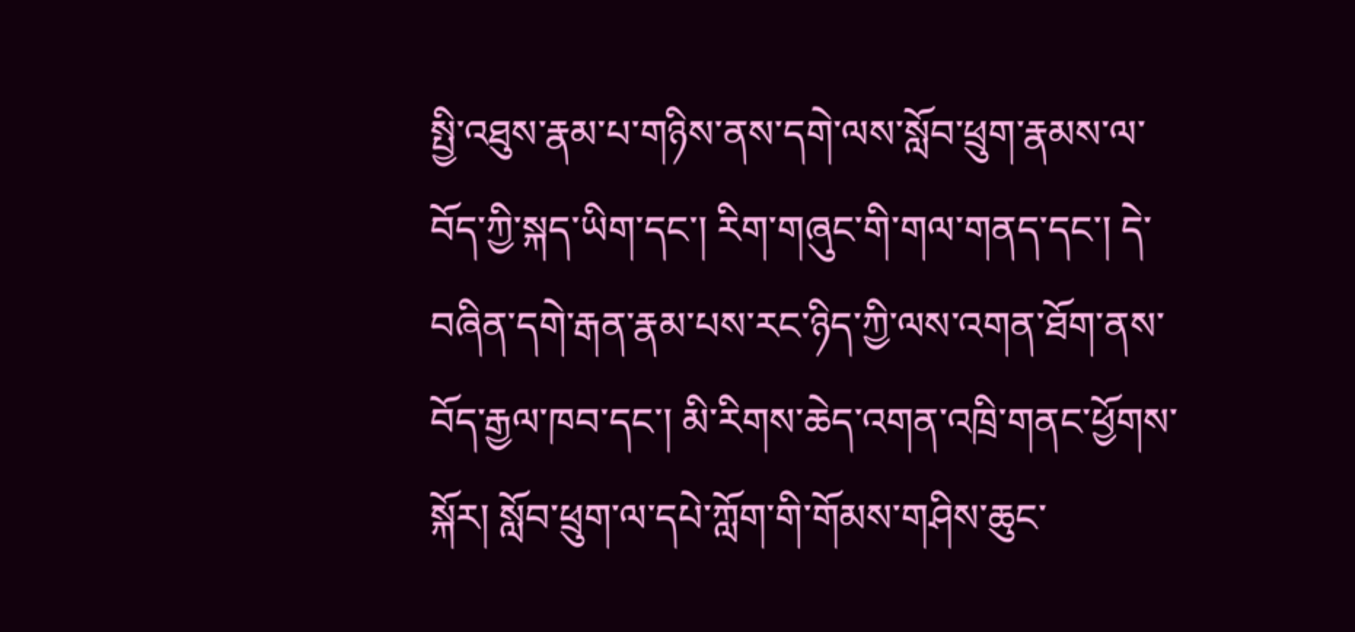སྤྱི་འཐུས་རྣམ་པ་གཉིས་ནས་དགེ་ལས་སློབ་ཕྲུག་རྣམས་ལ་བོད་ཀྱི་སྐད་ཡིག་དང་། རིག་གཞུང་གི་གལ་གནད་དང་། དེ་བཞིན་དགེ་རྒན་རྣམ་པས་རང་ཉིད་ཀྱི་ལས་འགན་ཐོག་ནས་བོད་རྒྱལ་ཁབ་དང་། མི་རིགས་ཆེད་འགན་འཁྲི་གནང་ཕྱོགས་སྐོར། སློབ་ཕྲུག་ལ་དཔེ་ཀློག་གི་གོམས་གཤིས་ཆུང་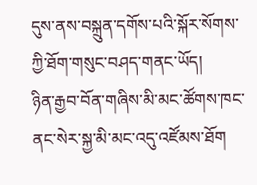དུས་ནས་བསྐྲུན་དགོས་པའི་སྐོར་སོགས་ཀྱི་ཐོག་གསུང་བཤད་གནང་ཡོད།
ཉིན་རྒྱབ་བོན་གཞིས་མི་མང་ཚོགས་ཁང་ནང་སེར་སྐྱ་མི་མང་འདུ་འཛོམས་ཐོག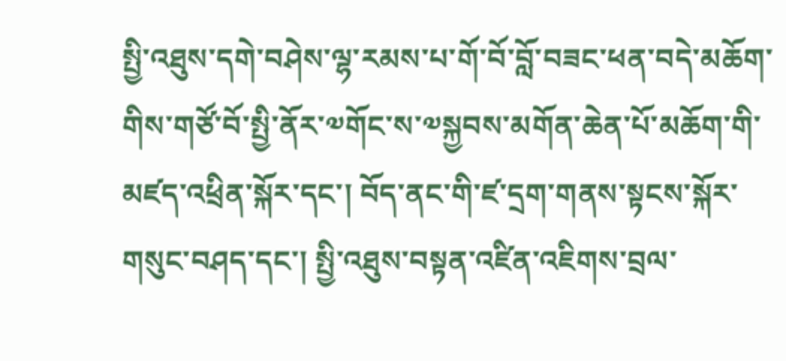སྤྱི་འཐུས་དགེ་བཤེས་ལྷ་རམས་པ་གོ་བོ་བློ་བཟང་ཕན་བདེ་མཆོག་གིས་གཙོ་བོ་སྤྱི་ནོར་༧གོང་ས་༧སྐྱབས་མགོན་ཆེན་པོ་མཆོག་གི་མཛད་འཕྲིན་སྐོར་དང་། བོད་ནང་གི་ཛ་དྲག་གནས་སྟངས་སྐོར་གསུང་བཤད་དང་། སྤྱི་འཐུས་བསྟན་འཛིན་འཇིགས་བྲལ་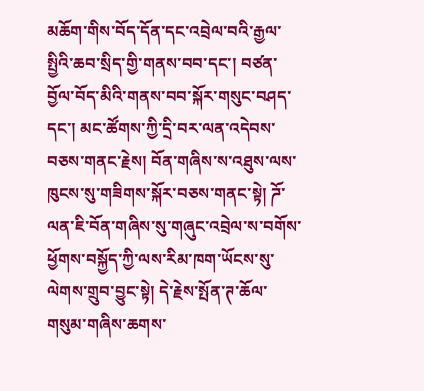མཆོག་གིས་བོད་དོན་དང་འབྲེལ་བའི་རྒྱལ་སྤྱིའི་ཆབ་སྲིད་གྱི་གནས་བབ་དང་། བཙན་བྱོལ་བོད་མིའི་གནས་བབ་སྐོར་གསུང་བཤད་དང་། མང་ཚོགས་ཀྱི་དྲི་བར་ལན་འདེབས་བཅས་གནང་རྗེས། བོན་གཞིས་ས་འཐུས་ལས་ཁུངས་སུ་གཟིགས་སྐོར་བཅས་གནང་སྟེ། ཌོ་ལན་ཇི་བོན་གཞིས་སུ་གཞུང་འབྲེལ་ས་བགོས་ཕྱོགས་བསྐྱོད་ཀྱི་ལས་རིམ་ཁག་ཡོངས་སུ་ལེགས་གྲུབ་བྱུང་སྟེ། དེ་རྗེས་སྤོན་ཊ་ཆོལ་གསུམ་གཞིས་ཆགས་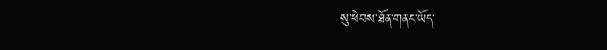སུ་ཕེབས་ཐོན་གནང་ཡོད་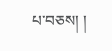པ་བཅས། །